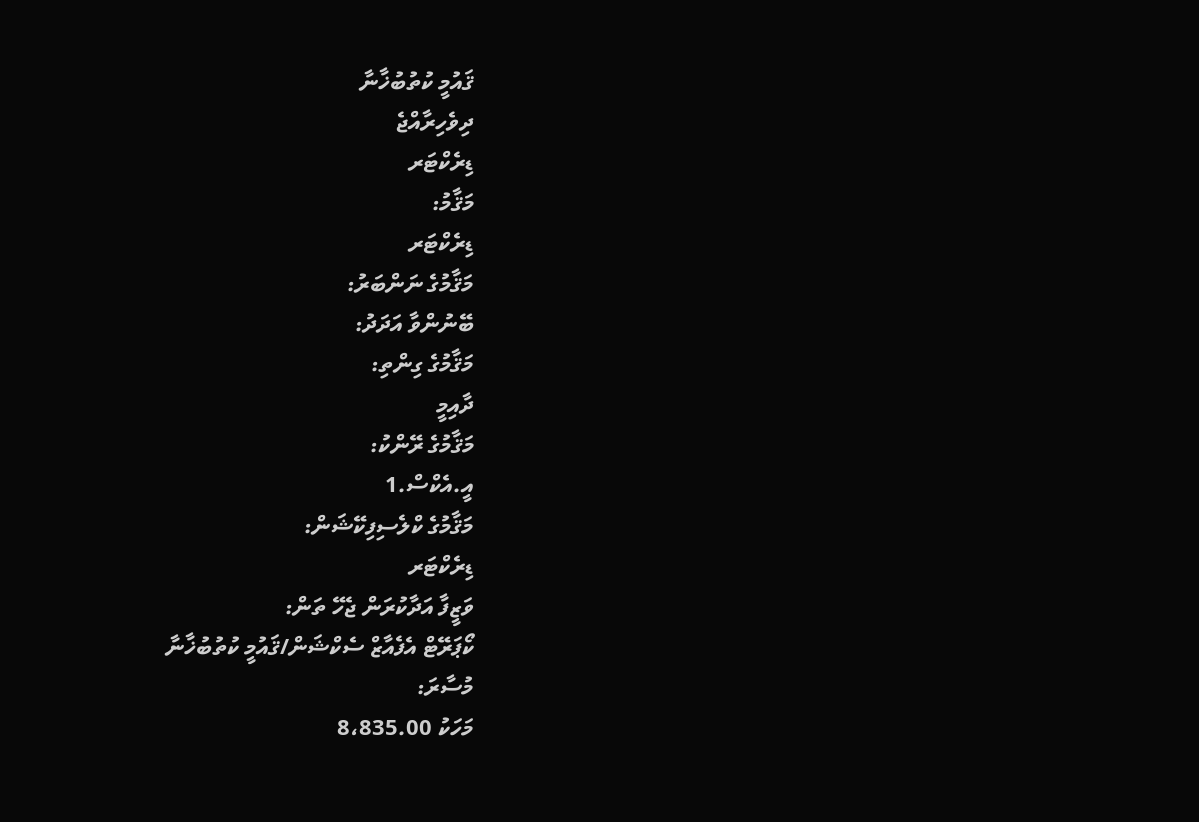ޤައުމީ ކުތުބުޚާނާ
ދިވެހިރާއްޖެ
ޑިރެކްޓަރ
މަޤާމު:
ޑިރެކްޓަރ
މަޤާމުގެ ނަންބަރު:
ބޭނުންވާ އަދަދު:
މަޤާމުގެ ގިންތި:
ދާއިމީ
މަޤާމުގެ ރޭންކު:
އީ.އެކްސް.1
މަޤާމުގެ ކްލެސިފިކޭޝަން:
ޑިރެކްޓަރ
ވަޒީފާ އަދާކުރަން ޖެހޭ ތަން:
ކޯޕަރޭޓް އެފެއާޒް ސެކްޝަން/ޤައުމީ ކުތުބުޚާނާ
މުސާރަ:
މަހަކު 8،835.00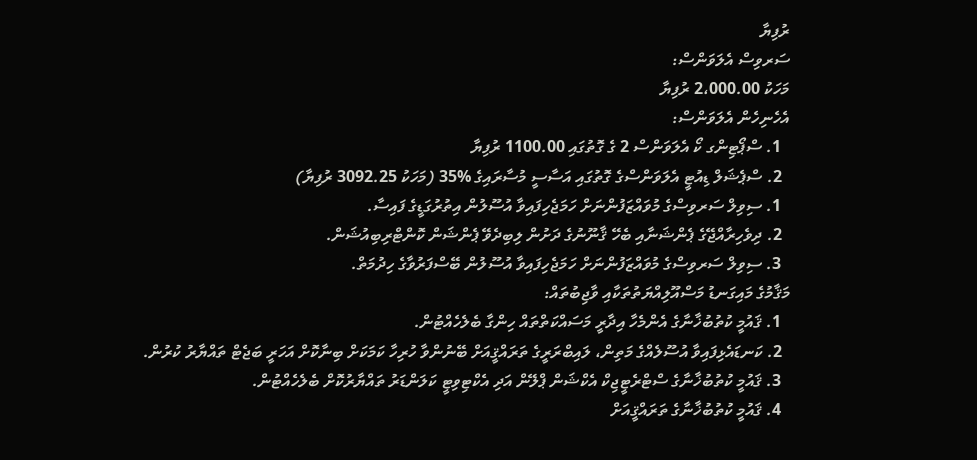ރުފިޔާ
ސަރވިސް އެލަވަންސް:
މަހަކު 2،000.00 ރުފިޔާ
އެހެނިހެން އެލަވަންސް:
  1. ސްޕޯޓިންގ ކޯ އެލަވަންސް 2 ގެ ގޮތުގައި 1100.00 ރުފިޔާ
  2. ސްޕެޝަލް ޑިއުޓީ އެލަވަންސްގެ ގޮތުގައި އަސާސީ މުސާރައިގެ %35 (މަހަކު 3092.25 ރުފިޔާ)
  1. ސިވިލް ސަރވިސްގެ މުވައްޒަފުންނަށް ހަމަޖެހިފައިވާ އުސޫލުން އިތުރުގަޑީގެ ފައިސާ.
  2. ދިވެހިރާއްޖޭގެ ޕެންޝަނާއި ބެހޭ ޤާނޫނުގެ ދަށުން ލިބިދެވޭ ޕެންޝަން ކޮންޓްރިބިއުޝަން.
  3. ސިވިލް ސަރވިސްގެ މުވައްޒަފުންނަށް ހަމަޖެހިފައިވާ އުސޫލުން ބޭސްފަރުވާގެ ހިދުމަތް.
މަޤާމުގެ މައިގަނޑު މަސްއޫލިއްޔަތުތަކާއި ވާޖިބުތައް:
  1. ޤައުމީ ކުތުބުޚާނާގެ އެންމެހާ އިދާރީ މަސައްކަތްތައް ހިންގާ ބެލެހެއްޓުން.
  2. ކަނޑައެޅިފައިވާ އުސޫލެއްގެ މަތިން، ލައިބްރަރީގެ ތަރައްޤީއަށް ބޭނުންވާ ހުރިހާ ކަމަކަށް ބިނާކޮށް އަހަރީ ބަޖެޓް ތައްޔާރު ކުރުން.
  3. ޤައުމީ ކުތުބުޚާނާގެ ސްޓްރެޓީޖިކް އެކްޝަން ޕްލޭން އަދި އެކްޓިވިޓީ ކަލަންޑަރު ތައްޔާރުކޮށް ބެލެހެއްޓުން.
  4. ޤައުމީ ކުތުބުޚާނާގެ ތަރައްޤީއަށް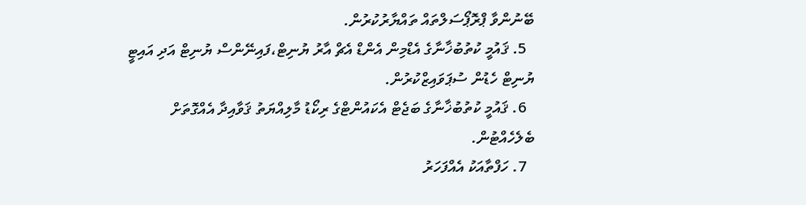ބޭނުންވާ ޕްރޮޕޯސަލްތައް ތައްޔާރުކުރުން.
  5. ޤައުމީ ކުތުބުޚާނާގެ އެޑްމިން އެންޑް އެޗް އާރު ޔުނިޓް،ފައިނޭންސް ޔުނިޓް އަދި އައިޓީ ޔުނިޓް ހެޑުން ސުޕަވައިޒްކުރުން.
  6. ޤައުމީ ކުތުބުޚާނާގެ ބަޖެޓް އެކައުންޓްގެ ރިކޯޑު މާލިއްޔަތު ޤަވާއިދާ އެއްގޮތަށް ބެލެހެއްޓުން.
  7. ހަފްތާއަކު އެއްފަހަރު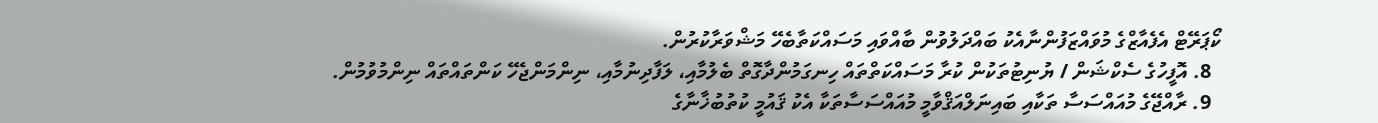ކޯޕަރޭޓް އެފެއާޒްގެ މުވައްޒަފުންނާއެކު ބައްދަލުވުން ބާއްވައި މަސައްކަތާބެހޭ މަޝްވަރާކުރުން.
  8. އޮފީހުގެ ސެކްޝަން / ޔުނިޓުތަކުން ކުރާ މަސައްކަތްތައް ހިނގަމުންދާގޮތް ބެލުމާއި، ލަފާދިނުމާއި، ނިންމަންޖެހޭ ކަންތައްތައް ނިންމުވުމުން.
  9. ރާއްޖޭގެ މުއައްސަސާ ތަކާއި ބައިނަލްއަޤްވާމީ މުއައްސަސާތަކާ އެކު ޤައުމީ ކުތުބުޚާނާގެ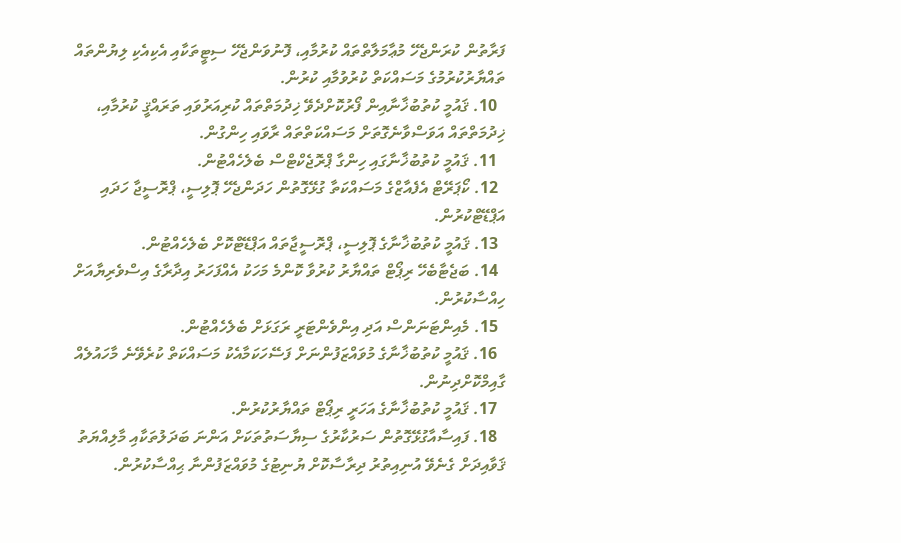ފަރާތުން ކުރަންޖެހޭ މުޢާމަލާތްތައް ކުރުމާއި، ފޮނުވަންޖެހޭ ސިޓީތަކާއި އެކިއެކި ލިޔުންތައް ތައްޔާރުކުރުމުގެ މަސައްކަތް ކުރުވުމާއި ކުރުން.
  10. ޤައުމީ ކުތުބުޚާނާއިން ފޯރުކޮށްދެވޭ ޚިދުމަތްތައް ކުރިއަރުވައި ތަރައްޤީ ކުރުމާއި، ޚިދުމަތްތައް އަވަސްވާނެގޮތަށް މަސައްކަތްތައް ރާވައި ހިންގުން.
  11. ޤައުމީ ކުތުބުޚާނާގައި ހިންގާ ޕްރޮޖެކްޓްސް ބެލެހެއްޓުން.
  12. ކޯޕަރޭޓް އެފެއާޒްގެ މަސައްކަތާ ގުޅޭގޮތުން ހަދަންޖެހޭ ޕޮލިސީ، ޕްރޮސީޖާ ހަދައި އަޕްޑޭޓްކުރުން.
  13. ޤައުމީ ކުތުބުޚާނާގެ ޕޮލިސީ، ޕްރޮސީޖާތައް އަޕްޑޭޓްކޮށް ބެލެހެއްޓުން.
  14. ބަޖެޓާބެހޭ ރިޕޯޓް ތައްޔާރު ކުރުވާ ކޮންމެ މަހަކު އެއްފަހަރު އިދާރާގެ އިސްވެރިޔާއަށް ހިއްސާކުރުން.
  15. މެއިންޓަނަންސް އަދި އިންވެންޓަރީ ރަގަޅަށް ބެލެހެއްޓުން.
  16. ޤައުމީ ކުތުބުޚާނާގެ މުވައްޒަފުންނަށް ފަސޭހަކަމާއެކު މަސައްކަތް ކުރެވޭނެ މާހައުލެއް ގާއިމްކޮށްދިނުން.
  17. ޤައުމީ ކުތުބުޚާނާގެ އަހަރީ ރިޕޯޓް ތައްޔާރުކުރުން.
  18. ފައިސާއާގުޅޭގޮތުން ސަރުކާރުގެ ސިޔާސަތުތަކަށް އަންނަ ބަދަލުތަކާއި މާލިއްޔަތު ޤަވާއިދަށް ގެނެވޭ އުނިއިތުރު ދިރާސާކޮށް ޔުނިޓުގެ މުވައްޒަފުންނާ ޙިއްސާކުރުން.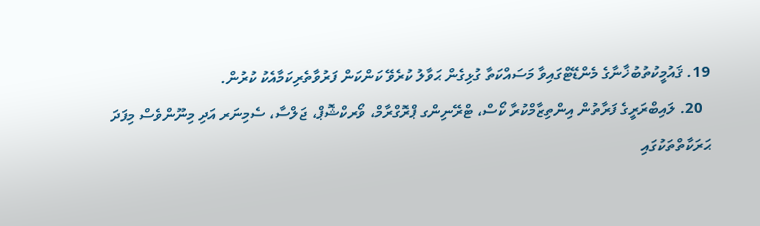19. ޤައުމީކުތުބުޚާނާގެ މެންޑޭޓްގައިވާ މަސައްކަތާ ގުޅިގެން ޙަވާލު ކުރެވޭ ކަންކަން ފަރުވާތެރިކަމާއެކު ކުރުން.
  20. ލައިބްރަރީގެ ފަރާތުން އިންތިޒާމްކުރާ ކޯސް، ޓްރޭނިންގ ޕްރޮގްރާމް، ވޯރކްޝޮޕް، ޖަލްސާ، ސެމިނަރ އަދި މިނޫންވެސް މިފަދަ ޙަރަކާތްތަކުގައި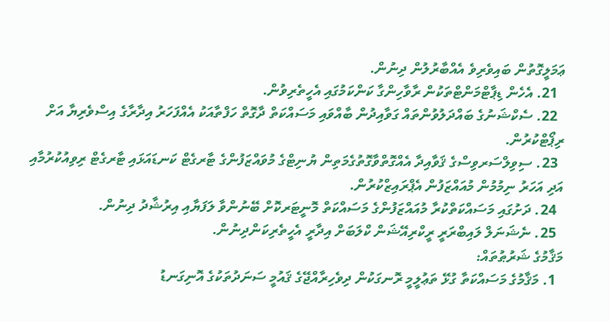ޢަމަލީގޮތުން ބައިވެރިވެ އެއްބާރުލުން ދިނުން.
  21. އެހެން ޑިޕާޓްމަންޓްތަކުން ރާވާހިންގާ ކަންކަމުގައި އެހީތެރިވުން.
  22. ސެކްޝަނުގެ ބައްދަލުވުންތައް ގަވާއިދުން ބާއްވައި މަސައްކަތް ދާގޮތް ހަފްތާއަކު އެއްފަހަރު އިދާރާގެ އިސްވެރިޔާ އަށް ރިޕޯޓްކުރުން.
  23. ސިވިލްސަރވިސްގެ ޤަވާއިދާ އެއްގޮތްވާގޮތުގެމަތިން ޔުނިޓްގެ މުވައްޒަފުންގެ ޓާރގެޓް ކަނޑައަޅައި ޓާރގެޓް ރިވިއުކުރުމާއި އަދި އަހަރު ނިމުމުން މުއައްޒަފުން އެޕްރައިޒްކުރުން.
  24. ދަށުގައި މަސައްކަތްކުރާ މުއައްޒަފުންގެ މަސައްކަތް މޮނީޓަރކޮށް ބޭނުންވާ ލަފަޔާއި އިރުޝާދު ދިނުން.
  25. ނެޝަނަލް ލައިބްރަރީ ރީކްރިއޭޝަން ކްލަބަށް އިދާރީ އެހީތެރިކަންދިނުން.
މަޤާމުގެ ޝަރުޠުތައް:
  1. މަޤާމުގެ މަސައްކަތާ ގުޅޭ ތަޢުލީމީ ރޮނގަކުން ދިވެހިރާއްޖޭގެ ޤައުމީ ސަނަދުތަކުގެ އޮނިގަނޑު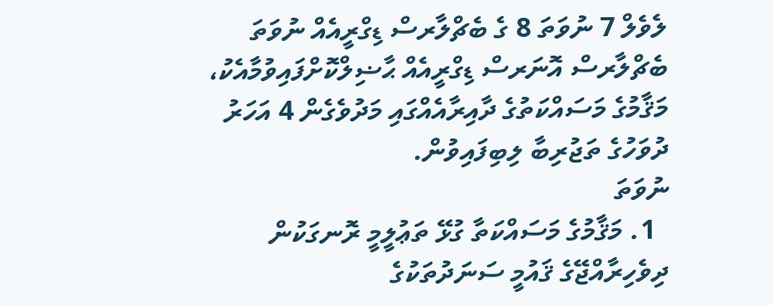ލެވެލް 7 ނުވަތަ 8 ގެ ބެޗްލާރސް ޑިގްރީއެއް ނުވަތަ ބެޗްލާރސް އޮނަރސް ޑިގްރީއެއް ޙާޟިލްކޮށްފައިވުމާއެކު، މަޤާމުގެ މަސައްކަތުގެ ދާއިރާއެއްގައި މަދުވެގެން 4 އަހަރު ދުވަހުގެ ތަޖުރިބާ ލިބިފައިވުން.
ނުވަތަ
  1. މަޤާމުގެ މަސައްކަތާ ގުޅޭ ތަޢުލީމީ ރޮނގަކުން ދިވެހިރާއްޖޭގެ ޤައުމީ ސަނަދުތަކުގެ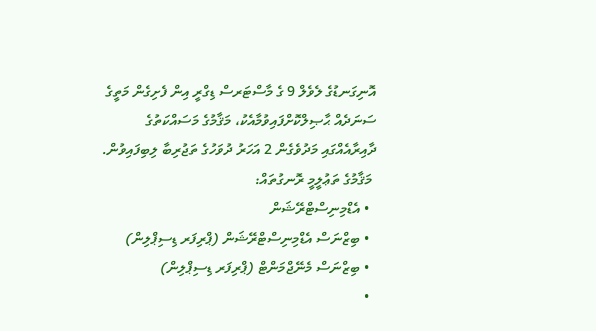އޮނިގަނޑުގެ ލެވެލް 9 ގެ މާސްޓަރސް ޑިގްރީ އިން ފެށިގެން މަތީގެ ސަނަދެއް ޙާޞިލްކޮށްފައިވުމާއެކު، މަޤާމުގެ މަސައްކަތުގެ ދާއިރާއެއްގައި މަދުވެގެން 2 އަހަރު ދުވަހުގެ ތަޖުރިބާ ލިބިފައިވުން.
 މަޤާމުގެ ތަޢުލީމީ ރޮނގުތައް:
  • އެޑްމިނިސްޓްރޭޝަން
  • ބިޒްނަސް އެޑްމިނިސްޓްރޭޝަން (ޕްރިފަރ ޑިސިޕްލިން)
  • ބިޒްނަސް މެނޭޖްމަންޓް (ޕްރިފަރ ޑިސިޕްލިން)
  •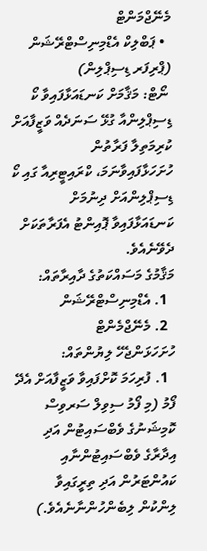މެނޭޖްމަންޓް
  • ޕަބްލިކް އެޑްމިނިސްޓްރޭޝަން (ޕްރިފަރ ޑިސިޕްލިން)
 ނޯޓް: މަޤާމަށް ކަނޑައަޅާފައިވާ ކޯ ޑިސިޕްލިންއާ ގުޅޭ ސަނަދެއް ވަޒީފާއަށް ކުރިމަތިލާ ފަރާތުން
ހުށަހަޅާފައިވާނަމަ، ކްރައިޓީރިއާ ގައި ކޯ ޑިސިޕްލިންއަށް ދިނުމަށް ކަނޑައަޅާފައިވާ ޕޮއިންޓު އެފަރާތަކަށް ދެވޭނެއެވެ.
މަޤާމުގެ މަސައްކަތުގެ ދާއިރާތައް:
  1. އެޑްމިނިސްޓްރޭޝަން
  2. މެނޭޖްމެންޓް
ހުށަހަޅަންޖެހޭ ލިޔުންތައް:
  1. ފުރިހަމަ ކޮށްފައިވާ ވަޒީފާއަށް އެދޭ ފޯމު (މި ފޯމު ސިވިލް ސަރވިސް ކޮމިޝަނުގެ ވެބްސައިޓުން އަދި އިދާރާގެ ވެބްސައިޓުންނާއި ކައުންޓަރުން އަދި ތިރީގައިވާ ލިންކުން ލިބެންހުންނާނެއެވެ.)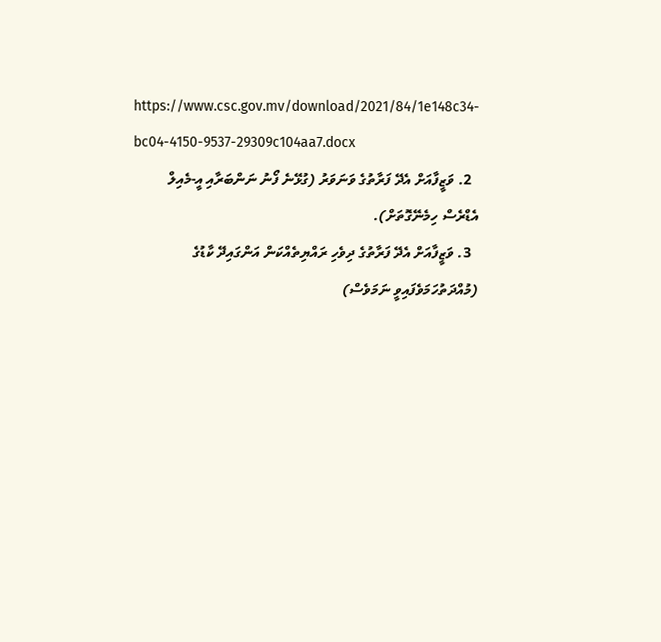https://www.csc.gov.mv/download/2021/84/1e148c34-bc04-4150-9537-29309c104aa7.docx
  2. ވަޒީފާއަށް އެދޭ ފަރާތުގެ ވަނަވަރު (ގުޅޭނެ ފޯނު ނަންބަރާއި އީ-މެއިލް އެޑްރެސް ހިމެނޭގޮތަށް).
  3. ވަޒީފާއަށް އެދޭ ފަރާތުގެ ދިވެހި ރައްޔިތެއްކަން އަންގައިދޭ ކާޑުގެ (މުއްދަތުހަމަވެފައިވީ ނަމަވެސް)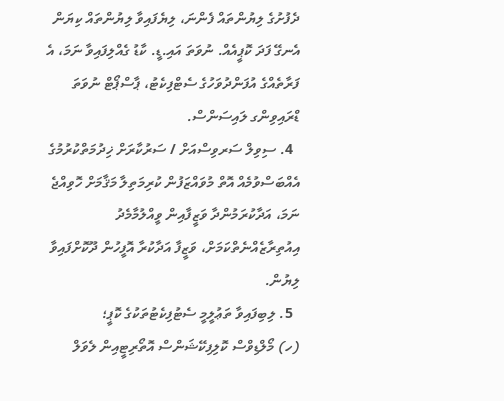ދެފުށުގެ ލިޔުންތައް ފެންނަ، ލިޔެފައިވާ ލިޔުންތައް ކިޔަން އެނގޭ ފަދަ ކޮޕީއެއް. ނުވަތަ އައި.ޑީ. ކާޑު ގެއްލިފައިވާ ނަމަ، އެ ފަރާތެއްގެ އުފަންދުވަހުގެ ސެޓްފިކެޓު، ޕާސްޕޯޓް ނުވަތަ ޑްރައިވިންގ ލައިސަންސް.
  4. ސިވިލް ސަރވިސްއަށް / ސަރުކާރަށް ޚިދުމަތްކުރުމުގެ އެއްބަސްވުމެއް އޮތް މުވައްޒަފުން ކުރިމަތިލާ މަޤާމަށް ހޮވިއްޖެ ނަމަ، އަދާކުރަމުންދާ ވަޒީފާއިން ވީއްލުމާމެދު އިއުތިރާޒެއްނެތްކަމަށް، ވަޒީފާ އަދާކުރާ އޮފީހުން ދޫކޮށްފައިވާ ލިޔުން.
  5. ލިބިފައިވާ ތަޢުލީމީ ސެޓުފިކެޓުތަކުގެ ކޮޕީ؛
(ހ) މޯލްޑިވްސް ކޮލިފިކޭޝަންސް އޮތޯރިޓީއިން ލެވަލް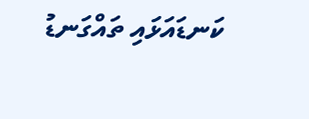ކަނޑައަޅައި ތައްގަނޑު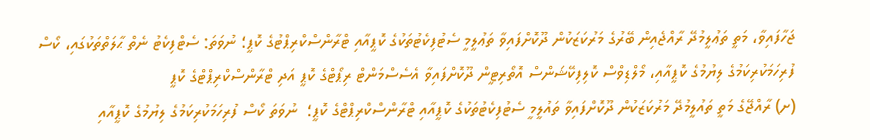ޖަހާފައިވާ، މަތީ ތަޢުލީމުދޭ ރާއްޖެއިން ބޭރުގެ މަރުކަޒަކުން ދޫކޮށްފައިވާ ތަޢުލީމީ ސެޓުފިކެޓުތަކުގެ ކޮޕީއާއި ޓްރާންސްކްރިޕްޓުގެ ކޮޕީ؛ ނުވަތަ: ސެޓްފިކެޓު ނެތް ޙާލަތްތަކުގައި، ކޯސް ފުރިހަމަކުރިކަމުގެ ލިޔުމުގެ ކޮޕީއާއި، މޯލްޑިވްސް ކޮލިފިކޭޝަންސް އޮތޯރިޓީން ދޫކޮށްފައިވާ އެސެސްމަންޓް ރިޕޯޓްގެ ކޮޕީ އަދި ޓްރާންސްކްރިޕްޓްގެ ކޮޕީ
(ށ) ރާއްޖޭގެ މަތީ ތައުލީމުދޭ މަރުކަޒަކުން ދޫކޮށްފައިވާ ތައުލީމީ ސެޓުފިކެޓުތަކުގެ ކޮޕީއާއި ޓްރާންސްކްރިޕްޓްގެ ކޮޕީ؛  ނުވަތަ ކޯސް ފުރިހަމަކުރިކަމުގެ ލިޔުމުގެ ކޮޕީއާއި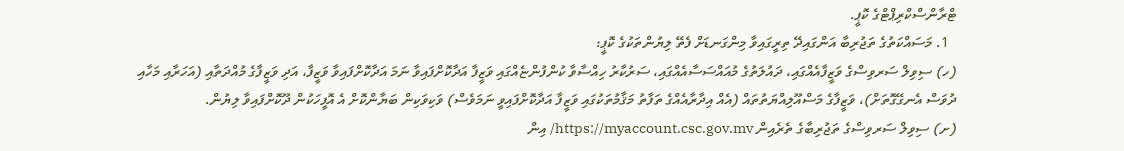ޓްރާންސްކްރިޕްޓްގެ ކޮޕީ.
  1. މަސައްކަތުގެ ތަޖުރިބާ އަންގައިދޭ ތިރީގައިވާ މިންގަނޑަށް ފެތޭ ލިޔުންތަކުގެ ކޮޕީ:
(ހ) ސިވިލް ސަރވިސްގެ ވަޒީފާއެއްގައި، ދައުލަތުގެ މުއައްސަސާއެއްގައި، ސަރުކާރު ހިއްސާވާ ކުންފުންޏެއްގައި ވަޒީފާ އަދާކޮށްފައިވާ ނަމަ އަދާކޮށްފައިވާ ވަޒީފާ، އަދި ވަޒީފާގެ މުއްދަތާއި (އަހަރާއި މަހާއި ދުވަސް އެނގޭގޮތަށް)، ވަޒީފާގެ މަސްއޫލިއްޔަތުތައް (އެއް އިދާރާއެއްގެ ތަފާތު މަޤާމުތަކުގައި ވަޒީފާ އަދާކޮށްފައިވީ ނަމަވެސް) ވަކިވަކިން ބަޔާންކޮށް އެ އޮފީހަކުން ދޫކޮށްފައިވާ ލިޔުން.
(ށ) ސިވިލް ސަރވިސްގެ ތަޖުރިބާގެ ތެރެއިން https://myaccount.csc.gov.mv/ އިން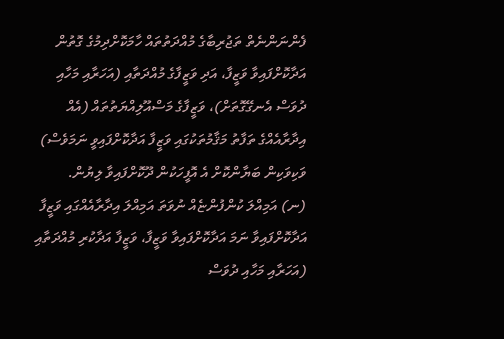ފެންނަންނެތް ތަޖުރިބާގެ މުއްދަތުތައް ހާމަކޮށްދިމުގެ ގޮތުން އަދާކޮށްފައިވާ ވަޒީފާ، އަދި ވަޒީފާގެ މުއްދަތާއި (އަހަރާއި މަހާއި ދުވަސް އެނގޭގޮތަށް)، ވަޒީފާގެ މަސްއޫލިއްޔަތުތައް (އެއް އިދާރާއެއްގެ ތަފާތު މަޤާމުތަކުގައި ވަޒީފާ އަދާކޮށްފައިވީ ނަމަވެސް) ވަކިވަކިން ބަޔާންކޮށް އެ އޮފީހަކުން ދޫކޮށްފައިވާ ލިޔުން.
(ނ) އަމިއްލަ ކުންފުންޏެއް ނުވަތަ އަމިއްލަ އިދާރާއެއްގައި ވަޒީފާ އަދާކޮށްފައިވާ ނަމަ އަދާކޮށްފައިވާ ވަޒީފާ، ވަޒީފާ އަދާކުރި މުއްދަތާއި (އަހަރާއި މަހާއި ދުވަސް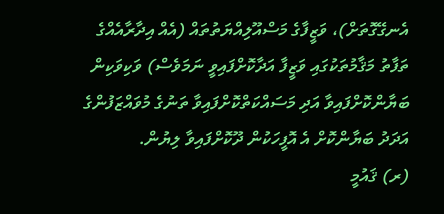އެނގޭގޮތަށް)، ވަޒީފާގެ މަސްއޫލިއްޔަތުތައް (އެއް އިދާރާއެއްގެ ތަފާތު މަޤާމުތަކުގައި ވަޒީފާ އަދާކޮށްފައިވީ ނަމަވެސް) ވަކިވަކިން ބަޔާންކޮށްފައިވާ އަދި މަސައްކަތްކޮށްފައިވާ ތަނުގެ މުވައްޒަފުންގެ އަދަދު ބަޔާންކޮށް އެ އޮފީހަކުން ދޫކޮށްފައިވާ ލިޔުން.
(ރ) ޤައުމީ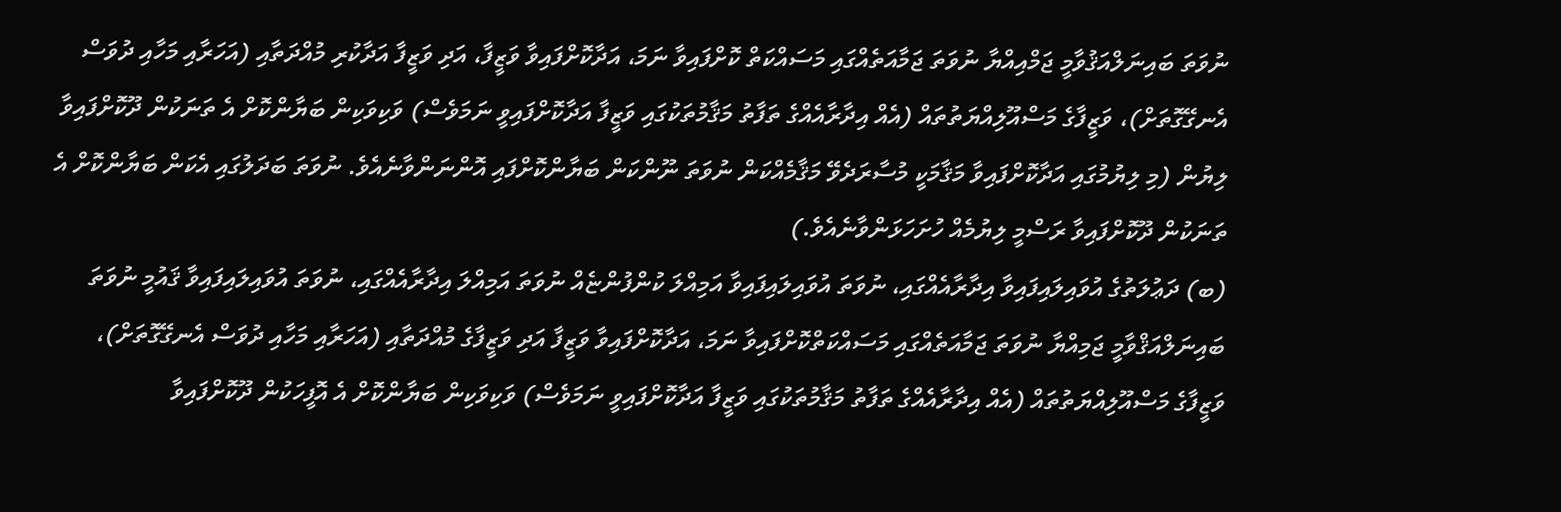ނުވަތަ ބައިނަލްއަޤުވާމީ ޖަމްއިއްޔާ ނުވަތަ ޖަމާއަތެއްގައި މަސައްކަތް ކޮށްފައިވާ ނަމަ، އަދާކޮށްފައިވާ ވަޒީފާ، އަދި ވަޒީފާ އަދާކުރި މުއްދަތާއި (އަހަރާއި މަހާއި ދުވަސް އެނގޭގޮތަށް)، ވަޒީފާގެ މަސްއޫލިއްޔަތުތައް (އެއް އިދާރާއެއްގެ ތަފާތު މަޤާމުތަކުގައި ވަޒީފާ އަދާކޮށްފައިވީ ނަމަވެސް) ވަކިވަކިން ބަޔާންކޮށް އެ ތަނަކުން ދޫކޮށްފައިވާ ލިޔުން (މި ލިޔުމުގައި އަދާކޮށްފައިވާ މަޤާމަކީ މުސާރަދެވޭ މަޤާމެއްކަން ނުވަތަ ނޫންކަން ބަޔާންކޮށްފައި އޮންނަންވާނެއެވެ. ނުވަތަ ބަދަލުގައި އެކަން ބަޔާންކޮށް އެ ތަނަކުން ދޫކޮށްފައިވާ ރަސްމީ ލިޔުމެއް ހުށަހަޅަންވާނެއެވެ.)
(ބ) ދަޢުލަތުގެ އުވައިލައިފައިވާ އިދާރާއެއްގައި، ނުވަތަ އުވައިލައިފައިވާ އަމިއްލަ ކުންފުންޏެއް ނުވަތަ އަމިއްލަ އިދާރާއެއްގައި، ނުވަތަ އުވައިލައިފައިވާ ޤައުމީ ނުވަތަ ބައިނަލްއަޤްވާމީ ޖަމިއްޔާ ނުވަތަ ޖަމާއަތެއްގައި މަސައްކަތްކޮށްފައިވާ ނަމަ، އަދާކޮށްފައިވާ ވަޒީފާ އަދި ވަޒީފާގެ މުއްދަތާއި (އަހަރާއި މަހާއި ދުވަސް އެނގޭގޮތަށް)، ވަޒީފާގެ މަސްއޫލިއްޔަތުތައް (އެއް އިދާރާއެއްގެ ތަފާތު މަޤާމުތަކުގައި ވަޒީފާ އަދާކޮށްފައިވީ ނަމަވެސް) ވަކިވަކިން ބަޔާންކޮށް އެ އޮފީހަކުން ދޫކޮށްފައިވާ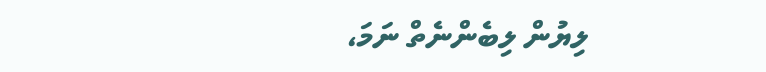ލިޔުން ލިބެންނެތް ނަމަ،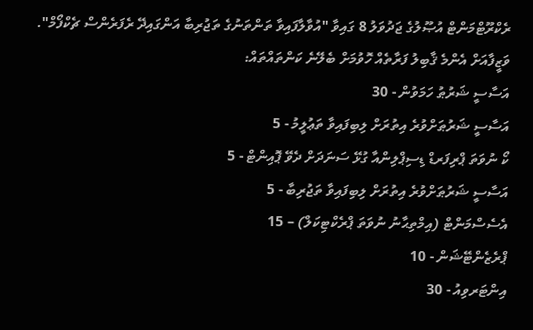ރެކްރޫޓްމަންޓް އުޞޫލުގެ ޖަދުވަލު 8 ގައިވާ "އުވާލާފައިވާ ތަންތަނުގެ ތަޖުރިބާ އަންގައިދޭ ރެފަރެންސް ޗެކްފޯމް".
ވަޒީފާއަށް އެންމެ ޤާބިލު ފަރާތެއް ހޮވުމަށް ބެލޭނެ ކަންތައްތައް:
އަސާސީ ޝަރުޠު ހަމަވުން - 30
އަސާސީ ޝަރުޠަށްވުރެ އިތުރަށް ލިބިފައިވާ ތަޢުލީމު - 5
ކޯ ނުވަތަ ޕްރިފަރޑް ޑިސިޕްލިންއާ ގުޅޭ ސަނަދަށް ދެވޭ ޕޮއިންޓް - 5
އަސާސީ ޝަރުޠަށްވުރެ އިތުރަށް ލިބިފައިވާ ތަޖުރިބާ - 5
އެސެސްމަންޓް (އިމްތިޙާނު ނުވަތަ ޕްރެކްޓިކަލް) – 15
ޕްރެޒެންޓޭޝަން - 10
އިންޓަރވިއު - 30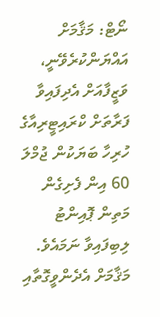ނޯޓް: މަޤާމަށް އައްޔަންކުރެވޭނީ، ވަޒީފާއަށް އެދިފައިވާ ފަރާތަށް ކްރައިޓީރިއާގެ ހުރިހާ ބަޔަކުން ޖުމްލަ 60 އިން ފެށިގެން މަތިން ޕޮއިންޓު ލިބިފައިވާ ނަމައެވެ.
މަޤާމަށް އެދެންވީގޮތާއި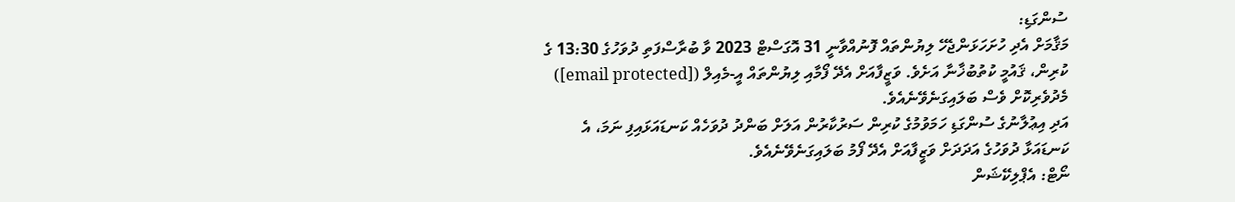ސުންގަޑި:
މަޤާމަށް އެދި ހުށަހަޅަންޖެހޭ ލިޔުންތައް ފޮނުއްވާނީ 31 އޮގަސްޓް 2023 ވާ ބުރާސްފަތި ދުވަހުގެ 13:30 ގެ ކުރިން، ޤައުމީ ކުތުބުޚާނާ އަށެވެ. ވަޒީފާއަށް އެދޭ ފޯމާއި ލިޔުންތައް އީ-މެއިލް ([email protected]) މެދުވެރިކޮށް ވެސް ބަލައިގަނެވޭނެއެވެ.
އަދި އިޢުލާނުގެ ސުންގަޑި ހަމަވުމުގެ ކުރިން ސަރުކާރުން އަލަށް ބަންދު ދުވަހެއް ކަނޑައަޅައިފި ނަމަ، އެ ކަނޑައަޅާ ދުވަހުގެ އަދަދަށް ވަޒީފާއަށް އެދޭ ފޯމު ބަލައިގަނެވޭނެއެވެ.
ނޯޓް: އެޕްލިކޭޝަން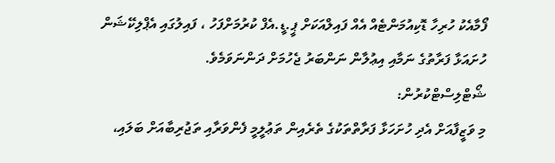ފޯމާއެކު ހުރިހާ ޑޮކިއުމަންޓެއް އެއް ފައިލްއަކަށް ޕީ.ޑީ.އެފް ކުރުމަށްފަހު ، ފައިލުގައި އެޕްލިކޭޝަން ހުށައަޅާ ފަރާތުގެ ނަމާއި އިޢުލާން ނަންބަރު ޖެހުމަށް ދަންނަވަމެވެ.
ޝޯޓްލިސްޓްކުރުން:
މި ވަޒީފާއަށް އެދި ހުށަހަޅާ ފަރާތްތަކުގެ ތެރެއިން ތަޢުލީމީ ފެންވަރާއި ތަޖުރިބާއަށް ބަލައި،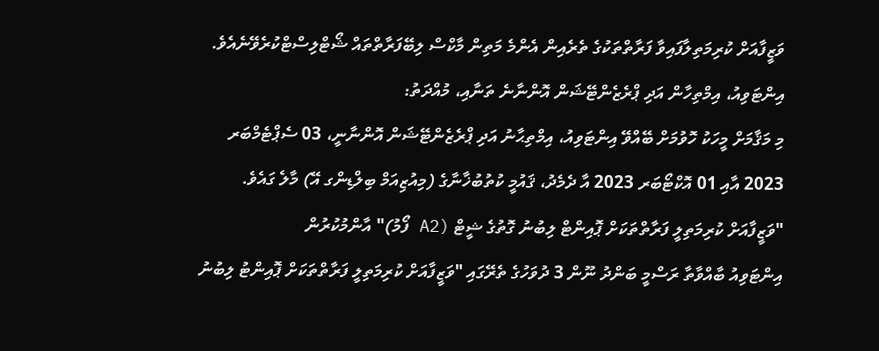ވަޒީފާއަށް ކުރިމަތިލާފައިވާ ފަރާތްތަކުގެ ތެރެއިން އެންމެ މަތިން މާކްސް ލިބޭފަރާތްތައް ޝޯޓްލިސްޓްކުރެވޭނެއެވެ.
އިންޓަވިއު، އިމްތިހާން އަދި ޕްރެޒެންޓޭޝަން އޮންނާނެ ތަނާއި، މުއްދަތު:
މި މަޤާމަށް މީހަކު ހޮވުމަށް ބޭއްވޭ އިންޓަވިއު، އިމްތިޙާނު އަދި ޕްރެޒެންޓޭޝަން އޮންނާނީ، 03 ސެޕްޓެމްބަރ 2023 އާއި 01 އޮކްޓޯބަރ 2023 އާ ދެމެދު، ޤައުމީ ކުތުބުޚާނާގެ (މިއުޒިއަމް ބިލްޑިންގ އޭ) މާލެ ގައެވެ.
"ވަޒީފާއަށް ކުރިމަތިލީ ފަރާތްތަކަށް ޕޮއިންޓް ލިބުނު ގޮތުގެ ޝީޓް (A2 ފޯމު)" އާންމުކުރުން
އިންޓަވިއު ބާއްވާތާ ރަސްމީ ބަންދު ނޫން 3 ދުވަހުގެ ތެރޭގައި "ވަޒީފާއަށް ކުރިމަތިލީ ފަރާތްތަކަށް ޕޮއިންޓު ލިބުނު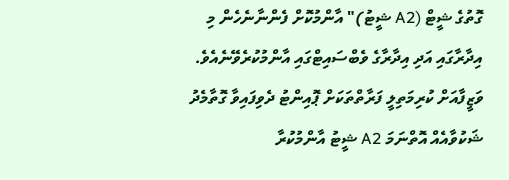ގޮތުގެ ޝީޓް (A2 ޝީޓު)" އާންމުކޮށް ފެންނާނެހެން މި އިދާރާގައި އަދި އިދާރާގެ ވެބްސައިޓްގައި އާންމުކުރެވޭނެއެވެ. ވަޒީފާއަށް ކުރިމަތިލީ ފަރާތްތަކަށް ޕޮއިންޓު ދެވިފައިވާ ގޮތާމެދު ޝަކުވާއެއް އޮތްނަމަ A2 ޝީޓު އާންމުކުރާ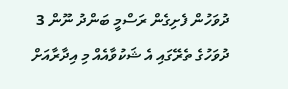ދުވަހުން ފެށިގެން ރަސްމީ ބަންދު ނޫން 3 ދުވަހުގެ ތެރޭގައި އެ ޝަކުވާއެއް މި އިދާރާއަށް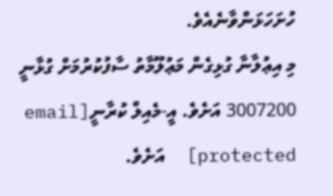ހުށަހަޅަންވާނެއެވެ.
މި އިޢުލާނާ ގުޅިގެން މަޢުލޫމާތު ސާފުކުރުމަށް ގުޅާނީ 3007200 އަށެވެ. އީ-މެއިލް ކުރާނީ[email protected]  އަށެވެ.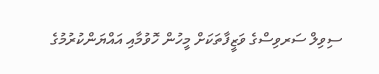ސިވިލް ސަރވިސްގެ ވަޒީފާތަކަށް މީހުން ހޮވުމާއި އައްޔަންކުރުމުގެ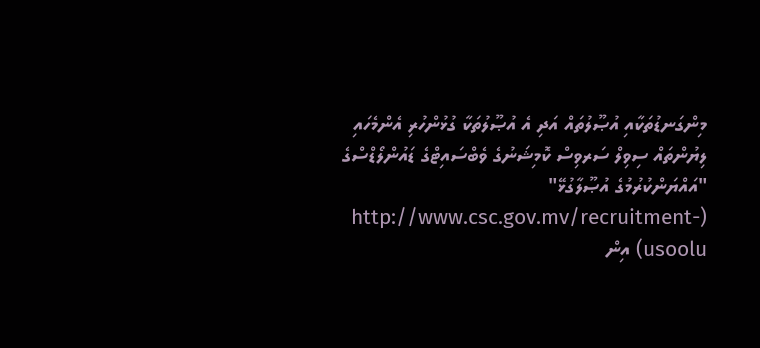މިންގަނޑުތަކާއި އުޞޫލުތައް އަދި އެ އުޞޫލުތަކާ ގުޅުންހުރި އެންމެހައި ލިޔުންތައް ސިވިލް ސަރވިސް ކޮމިޝަނުގެ ވެބްސައިޓްގެ ޑައުންލޯޑްސްގެ "އައްޔަންކުރުމުގެ އުޞޫލާގުޅޭ" (http://www.csc.gov.mv/recruitment-usoolu) އިން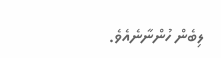ލިބެން ހުންނާނެއެވެ.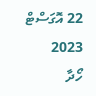22 އޮގަސްޓް 2023
ހޯދާ